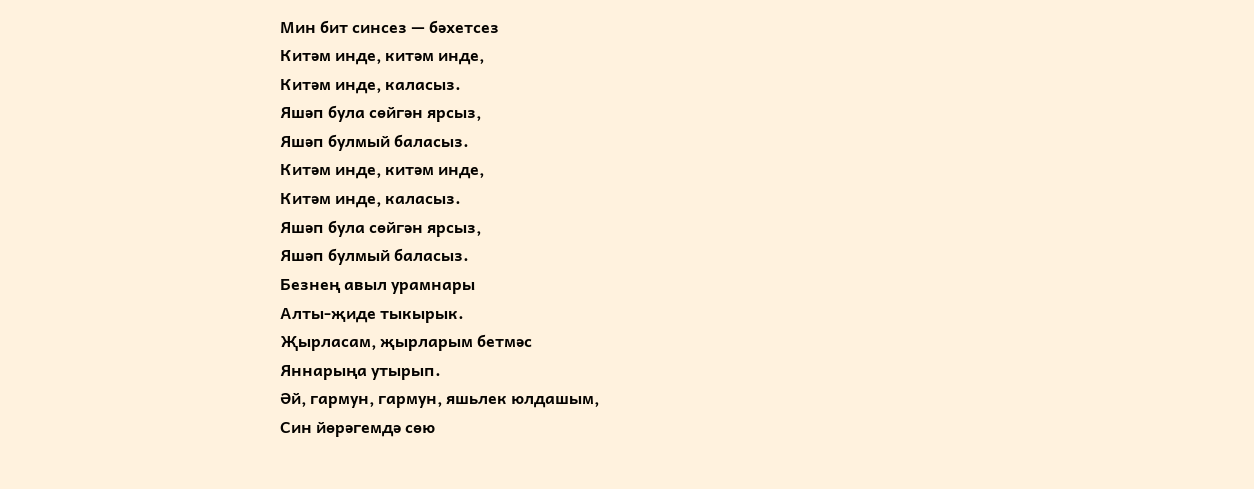Мин бит синсез — бәхетсез
Китәм инде, китәм инде,
Китәм инде, каласыз.
Яшәп була сөйгән ярсыз,
Яшәп булмый баласыз.
Китәм инде, китәм инде,
Китәм инде, каласыз.
Яшәп була сөйгән ярсыз,
Яшәп булмый баласыз.
Безнең авыл урамнары
Алты-җиде тыкырык.
Җырласам, җырларым бетмәс
Яннарыңа утырып.
Әй, гармун, гармун, яшьлек юлдашым,
Син йөрәгемдә сөю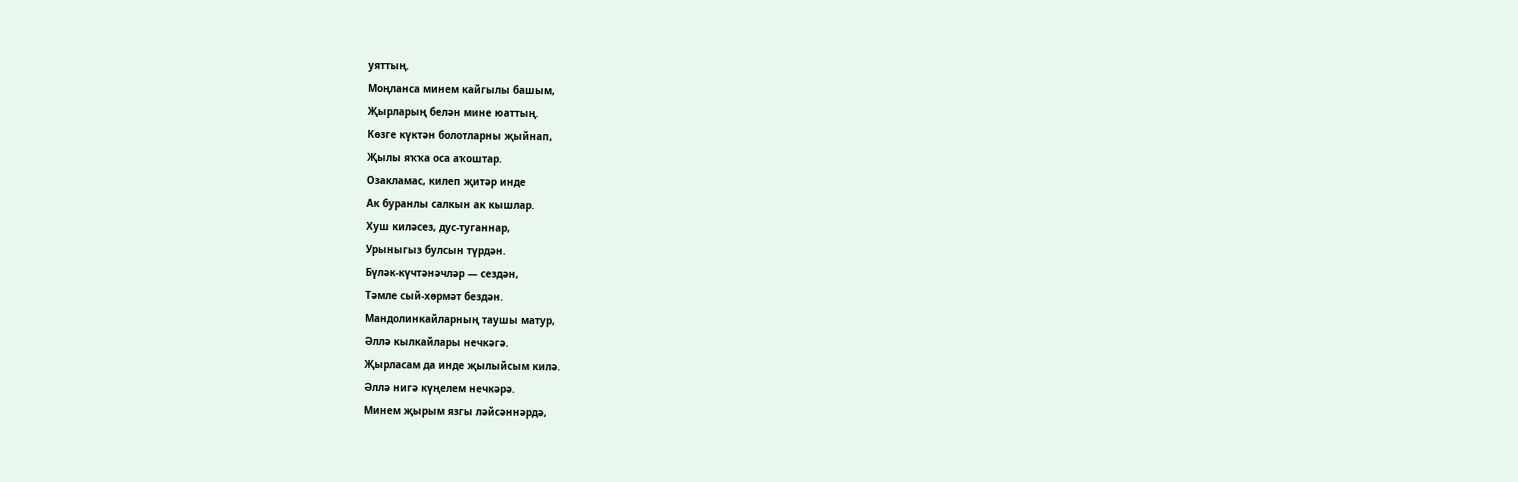уяттың.
Моңланса минем кайгылы башым,
Җырларың белән мине юаттың.
Көзге күктән болотларны җыйнап,
Җылы яҡҡа оса аҡоштар.
Озакламас, килеп җитәр инде
Ак буранлы салкын ак кышлар.
Хуш киләсез, дус-туганнар,
Урыныгыз булсын түрдән.
Бүләк-күчтәнәчләр — сездән,
Тәмле сый-хөрмәт бездән.
Мандолинкайларның таушы матур,
Әллә кылкайлары нечкәгә.
Җырласам да инде җылыйсым килә.
Әллә нигә күңелем нечкәрә.
Минем җырым язгы ләйсәннәрдә,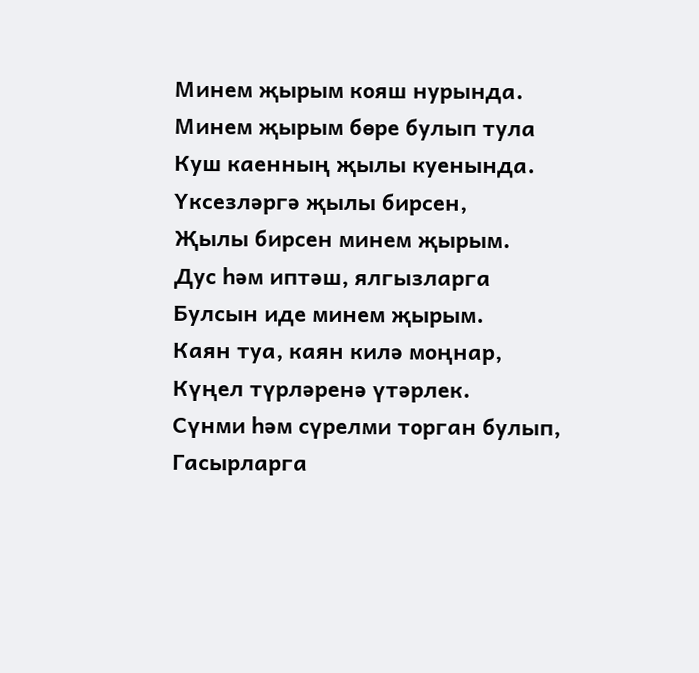Минем җырым кояш нурында.
Минем җырым бөре булып тула
Куш каенның җылы куенында.
Үксезләргә җылы бирсен,
Җылы бирсен минем җырым.
Дус һәм иптәш, ялгызларга
Булсын иде минем җырым.
Каян туа, каян килә моңнар,
Күңел түрләренә үтәрлек.
Сүнми һәм сүрелми торган булып,
Гасырларга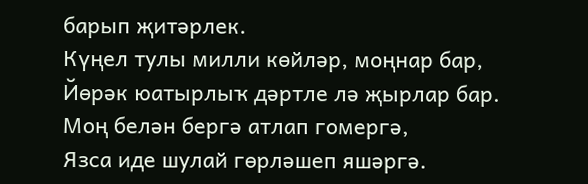барып җитәрлек.
Күңел тулы милли көйләр, моңнар бар,
Йөрәк юатырлыҡ дәртле лә җырлар бар.
Моң белән бергә атлап гомергә,
Язса иде шулай гөрләшеп яшәргә.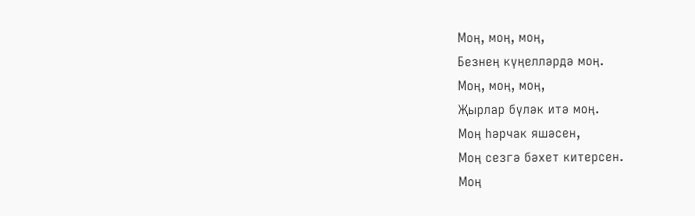Моң, моң, моң,
Безнең күңелләрдә моң.
Моң, моң, моң,
Җырлар бүләк итә моң.
Моң һәрчак яшәсен,
Моң сезгә бәхет китерсен.
Моң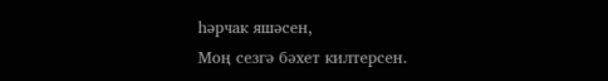һәрчак яшәсен,
Моң сезгә бәхет килтерсен.